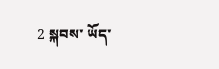2 སྐབས་ ཡོད་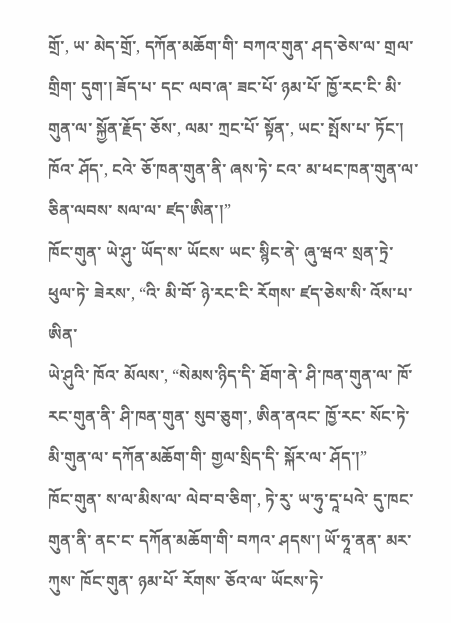གྲོ་, ཡ་ མེད་གྲོ་, དཀོན་མཆོག་གི་ བཀའ་གུན་ ཤད་ཅེས་ལ་ གྲལ་གྲིག་ དུག་། ཟོད་པ་ དང་ ལབ་ཞ་ ཟང་པོ་ ཉམ་པོ་ ཁྱོ་རང་ངི་ མི་གུན་ལ་ སྐྱོན་རྗོད་ ཅོས་, ལམ་ ཀྲང་པོ་ སྟོན་, ཡང་ སྤོས་པ་ ཏོང་།
ཁོའ་ ཤོད་, ངའེ་ ཅོ་ཁན་གུན་ནི་ ཞས་ཏེ་ ངའ་ མ་ཕང་ཁན་གུན་ལ་ ཅིན་ལབས་ སལ་ལ་ ཛད་ཨིན་།”
ཁོང་གུན་ ཡེ་ཤུ་ ཡོད་ས་ ཡོངས་ ཡང་ སྙིང་ནེ་ ཞུ་ཝའ་ སྲན་ཏྲེ་ ཕུལ་ཏེ་ ཟེརས་, “འི་ མི་བོ་ ཉེ་རང་ངི་ རོགས་ ཛད་ཅེས་སི་ འོས་པ་ ཨིན་
ཡེ་ཤུའི་ ཁོའ་ མོལས་, “སེམས་ཉིད་དི་ ཐོག་ནེ་ ཤི་ཁན་གུན་ལ་ ཁོ་རང་གུན་ནི་ ཤི་ཁན་གུན་ སུབ་ཅུག་, ཨིན་ནའང་ ཁྱོ་རང་ སོང་ཏེ་ མི་གུན་ལ་ དཀོན་མཆོག་གི་ གྱལ་སྲིད་དི་ སྐོར་ལ་ ཤོད་།”
ཁོང་གུན་ ས་ལ་མིས་ལ་ ལེབ་བ་ཅིག་, ཏེ་རུ་ ཡ་ཧུ་དཱ་པའེ་ དུ་ཁང་གུན་ནི་ ནང་ང་ དཀོན་མཆོག་གི་ བཀའ་ ཤདས་། ཡོ་ཧཱ་ནན་ མར་ཀུས་ ཁོང་གུན་ ཉམ་པོ་ རོགས་ ཅོའ་ལ་ ཡོངས་ཏེ་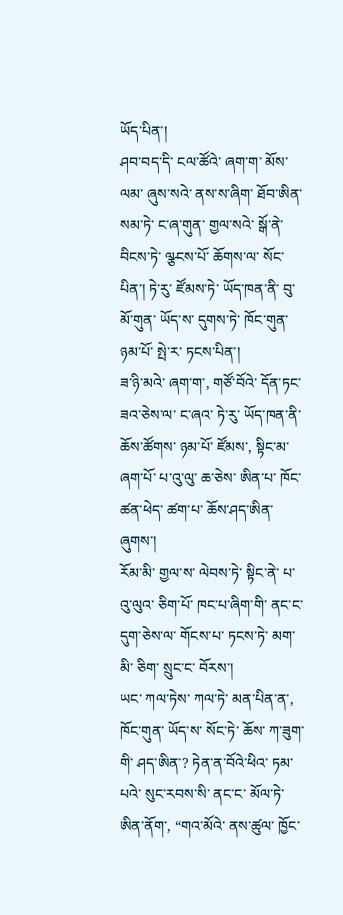ཡོད་པིན་།
ཤབ་བད་དི་ ངལ་ཚོའེ་ ཞག་ག་ མོས་ལམ་ ཞུས་སའེ་ ནས་ས་ཞིག་ ཐོབ་ཨིན་ སམ་ཏེ་ ང་ཞ་གུན་ གྱལ་སའེ་ སྒོ་ནེ་ བིངས་ཏེ་ ལྩངས་པོ་ ཆོགས་ལ་ སོང་པིན་། ཏེ་རུ་ ཛོམས་ཏེ་ ཡོད་ཁན་ནི་ བུ་མོ་གུན་ ཡོད་ས་ དུགས་ཏེ་ ཁོང་གུན་ ཉམ་པོ་ སྤེ་ར་ ཏངས་པིན་།
ཟ་ཉི་མའེ་ ཞག་ག་, གཙོ་བོའེ་ དོན་ཏང་ ཟའ་ཅེས་ལ་ ང་ཞའ་ ཏེ་རུ་ ཡོད་ཁན་ནི་ ཆོས་ཚོགས་ ཉམ་པོ་ ཛོམས་, སྟིང་མ་ཞག་པོ་ པ་འུ་ལུ་ ཆ་ཅེས་ ཨིན་པ་ ཁོང་ ཚན་ཕེད་ ཚག་པ་ ཆོས་ཤད་ཨིན་ ཞུགས་།
རོམ་མི་ གྱལ་ས་ ལེབས་ཏེ་ སྟིང་ནེ་ པ་འུ་ལུའ་ ཅིག་པོ་ ཁང་པ་ཞིག་གི་ ནང་ང་ དུག་ཅེས་ལ་ གོངས་པ་ ཏངས་ཏེ་ མག་མི་ ཅིག་ སྲུང་ང་ བོརས་།
ཡང་ ཀལ་ཏེས་ ཀལ་ཏེ་ མན་པིན་ན་, ཁོང་གུན་ ཡོད་ས་ སོང་ཏེ་ ཆོས་ ཀ་ཟུག་གི་ ཤད་ཨིན་? ཏེན་ན་བོའེ་ཕིའ་ ཏམ་པའེ་ སུང་རབས་སི་ ནང་ང་ མོལ་ཏེ་ ཨིན་ནོག་, “གའ་མོའེ་ ནས་ཚུལ་ ཁྱོང་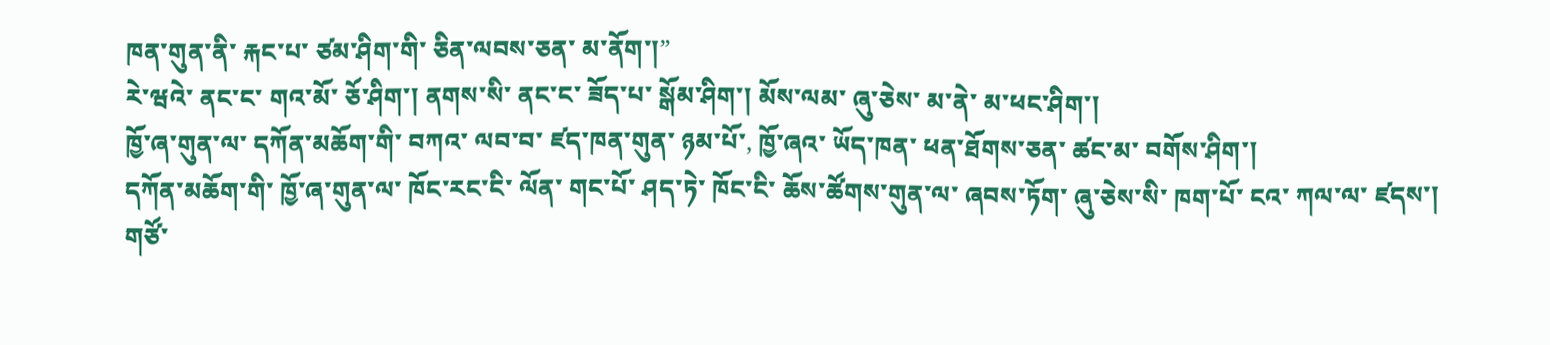ཁན་གུན་ནི་ རྐང་པ་ ཙམ་ཤིག་གི་ ཅིན་ལབས་ཅན་ མ་ནོག་།”
རེ་ཝའེ་ ནང་ང་ གའ་མོ་ ཅོ་ཤིག་། ནགས་སི་ ནང་ང་ ཟོད་པ་ སྒོམ་ཤིག་། མོས་ལམ་ ཞུ་ཅེས་ མ་ནེ་ མ་ཕང་ཤིག་།
ཁྱོ་ཞ་གུན་ལ་ དཀོན་མཆོག་གི་ བཀའ་ ལབ་བ་ ཛད་ཁན་གུན་ ཉམ་པོ་, ཁྱོ་ཞའ་ ཡོད་ཁན་ ཕན་ཐོགས་ཅན་ ཚང་མ་ བགོས་ཤིག་།
དཀོན་མཆོག་གི་ ཁྱོ་ཞ་གུན་ལ་ ཁོང་རང་ངི་ ལོན་ གང་པོ་ ཤད་ཏེ་ ཁོང་ངི་ ཆོས་ཚོགས་གུན་ལ་ ཞབས་ཏོག་ ཞུ་ཅེས་སི་ ཁག་པོ་ ངའ་ ཀལ་ལ་ ཛདས་།
གཙོ་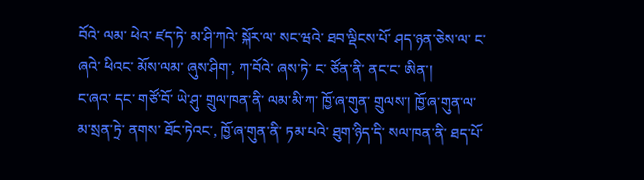བོའེ་ ལམ་ ཕེའ་ ཛད་ཏེ་ མ་ཤི་ཀའེ་ སྐོར་ལ་ སང་ཝའེ་ ཐབ་ལྡིངས་པོ་ ཤད་ཉན་ཅེས་ལ་ ང་ཞའེ་ ཕིའང་ མོས་ལམ་ ཞུས་ཤིག་, ཀ་བོའེ་ ཞས་ཏེ་ ང་ ཙོན་ནི་ ནང་ང་ ཨིན་།
ང་ཞའ་ དང་ གཙོ་བོ་ ཡེ་ཤུ་ གྲུལ་ཁན་ནི་ ལམ་མི་ཀ་ ཁྱོ་ཞ་གུན་ གྲུལས་། ཁྱོ་ཞ་གུན་ལ་ མ་སྲན་ཏྲེ་ ནགས་ ཐོང་ཏེའང་, ཁྱོ་ཞ་གུན་ནི་ ཏམ་པའེ་ ཐུག་ཉིད་དི་ སལ་ཁན་ནི་ ཐད་པོ་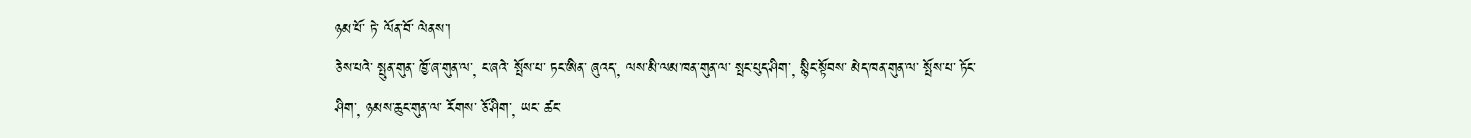ཉམ་པོ་ ཏེ་ ལོན་བོ་ ལེནས་།
ཅེས་པའེ་ སྤུན་གུན་ ཁྱོ་ཞ་གུན་ལ་, ང་ཞའེ་ སྤོས་པ་ ཏང་ཨིན་ ཞུའད་, ལས་མི་ལམ་ཁན་གུན་ལ་ སྤང་པུད་ཤིག་, སྙིང་སྟོབས་ མེད་ཁན་གུན་ལ་ སྤོས་པ་ ཏོང་ཤིག་, ཉམས་ཆུང་གུན་ལ་ རོགས་ ཅོ་ཤིག་, ཡང་ ཚང་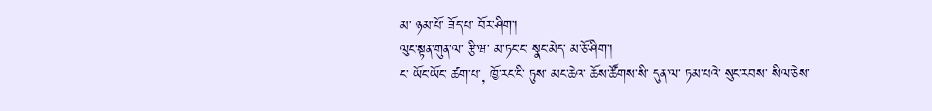མ་ ཉམ་པོ་ ཟོད་པ་ བོར་ཤིག་།
ལུང་སྟན་གུན་ལ་ རྩི་ཝ་ མ་ཏང་ང་ སྣང་མེད་ མ་ཅོ་ཤིག་།
ང་ ཡོང་ཡོང་ ཚག་པ་, ཁྱོ་རང་ངི་ ཏུས་ མང་ཆེའ་ ཆོས་ཚོགས་སི་ དུན་ལ་ ཏམ་པའེ་ སུང་རབས་ སིལ་ཅེས་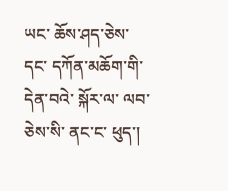ཡང་ ཆོས་ཤད་ཅེས་ དང་ དཀོན་མཆོག་གི་ དེན་བའེ་ སྐོར་ལ་ ལབ་ཅེས་སི་ ནང་ང་ ཕུད་།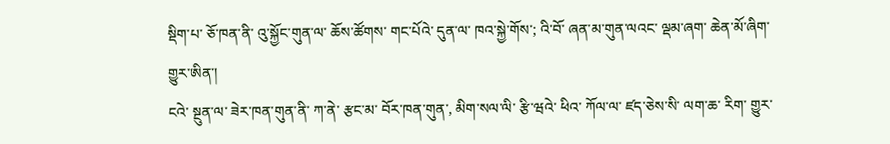སྡིག་པ་ ཅོ་ཁན་ནི་ འུ་སྐྱོང་གུན་ལ་ ཆོས་ཚོགས་ གང་པོའེ་ དུན་ལ་ ཁའ་སྐྱེ་གོས་; འི་བོ་ ཞན་མ་གུན་ལའང་ ལྡམ་ཞག་ ཆེན་མོ་ཞིག་ གྱུར་ཨིན་།
ངའེ་ སྔུན་ལ་ ཟེར་ཁན་གུན་ནི་ ཀ་ནེ་ རྩང་མ་ བོར་ཁན་གུན་, མིག་སལ་ལི་ རྩི་ཝའེ་ ཕིའ་ ཀོལ་ལ་ ཛད་ཅེས་སི་ ལག་ཆ་ རིག་ གྱུར་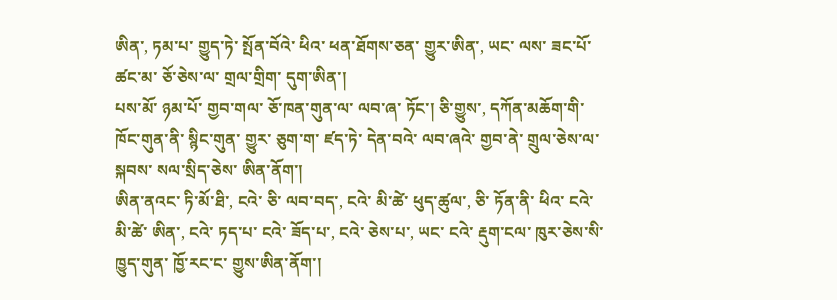ཨིན་, ཏམ་པ་ གྱུད་ཏེ་ སྤོན་བོའེ་ ཕིའ་ ཕན་ཐོགས་ཅན་ གྱུར་ཨིན་, ཡང་ ལས་ ཟང་པོ་ ཚང་མ་ ཅོ་ཅེས་ལ་ གྲལ་གྲིག་ དུག་ཨིན་།
པས་མོ་ ཉམ་པོ་ གྱབ་གལ་ ཅོ་ཁན་གུན་ལ་ ལབ་ཞ་ ཏོང་། ཅི་གྱུས་, དཀོན་མཆོག་གི་ ཁོང་གུན་ནི་ སྙིང་གུན་ གྱུར་ ཅུག་ག་ ཛད་ཏེ་ དེན་བའེ་ ལབ་ཞའེ་ གྱབ་ནེ་ གྲུལ་ཅེས་ལ་ སྐབས་ སལ་སྲིད་ཅེས་ ཨིན་ནོག་།
ཨིན་ནའང་ ཏི་མོ་ཐི་, ངའེ་ ཅི་ ལབ་བད་, ངའེ་ མི་ཚེ་ ཕུད་ཚུལ་, ཅི་ ཏོན་ནི་ ཕིའ་ ངའེ་ མི་ཚེ་ ཨིན་, ངའེ་ ཏད་པ་ ངའེ་ ཟོད་པ་, ངའེ་ ཅེས་པ་, ཡང་ ངའེ་ རྡུག་ངལ་ ཁུར་ཅེས་སི་ ཁྱུད་གུན་ ཁྱོ་རང་ང་ གྱུས་ཨིན་ནོག་།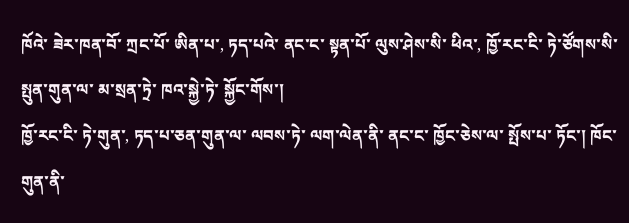ཁོའེ་ ཟེར་ཁན་བོ་ ཀྲང་པོ་ ཨིན་པ་, ཏད་པའེ་ ནང་ང་ སྟན་པོ་ ལུས་ཤེས་སི་ ཕིའ་, ཁྱོ་རང་ངི་ ཏེ་ཙོགས་སི་ སྤུན་གུན་ལ་ མ་སྲན་ཏྲེ་ ཁའ་སྐྱེ་ཏེ་ སྐྱོང་གོས་།
ཁྱོ་རང་ངི་ ཏེ་གུན་, ཏད་པ་ཅན་གུན་ལ་ ལབས་ཏེ་ ལག་ལེན་ནི་ ནང་ང་ ཁྱོང་ཅེས་ལ་ སྤོས་པ་ ཏོང་། ཁོང་གུན་ནི་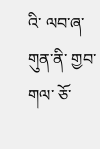འི་ ལབ་ཞ་གུན་ནི་ གྱབ་གལ་ ཅོ་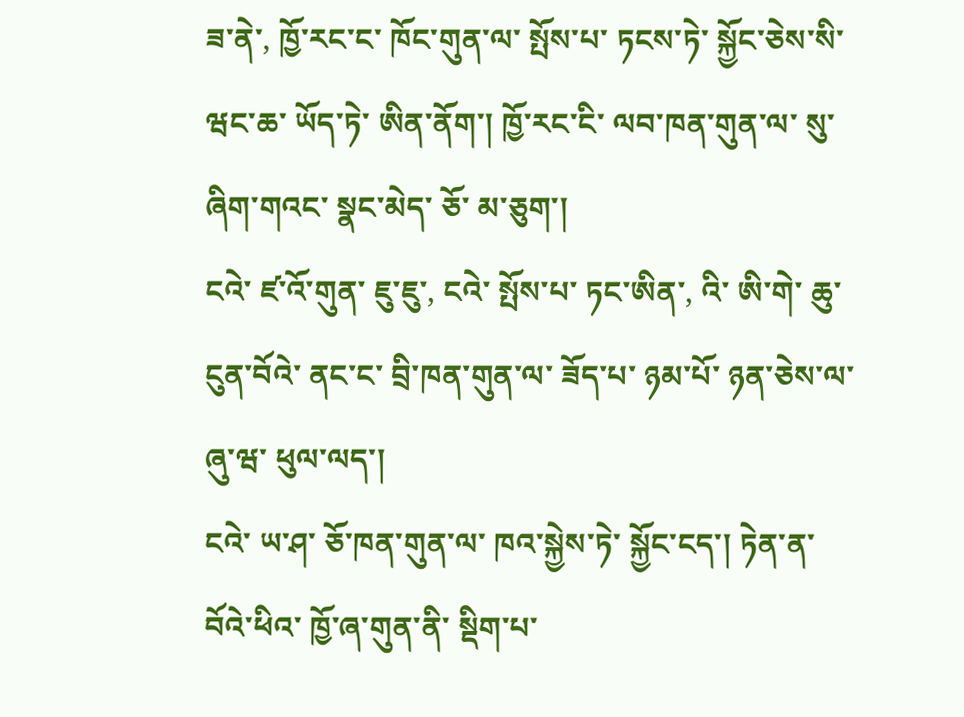ཟ་ནེ་, ཁྱོ་རང་ང་ ཁོང་གུན་ལ་ སྤོས་པ་ ཏངས་ཏེ་ སྐྱོང་ཅེས་སི་ ཝང་ཆ་ ཡོད་ཏེ་ ཨིན་ནོག་། ཁྱོ་རང་ངི་ ལབ་ཁན་གུན་ལ་ སུ་ཞིག་གའང་ སྣང་མེད་ ཅོ་ མ་ཅུག་།
ངའེ་ ཛ་འོ་གུན་ ཇུ་ཇུ་, ངའེ་ སྤོས་པ་ ཏང་ཨིན་, འི་ ཨི་གེ་ ཆུ་ངུན་བོའེ་ ནང་ང་ བྲི་ཁན་གུན་ལ་ ཟོད་པ་ ཉམ་པོ་ ཉན་ཅེས་ལ་ ཞུ་ཝ་ ཕུལ་ལད་།
ངའེ་ ཡ་ཤ་ ཅོ་ཁན་གུན་ལ་ ཁའ་སྐྱེས་ཏེ་ སྐྱོང་ངད་། ཏེན་ན་བོའེ་ཕིའ་ ཁྱོ་ཞ་གུན་ནི་ སྡིག་པ་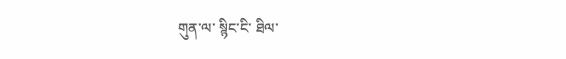གུན་ལ་ སྙིང་ངི་ ཐིལ་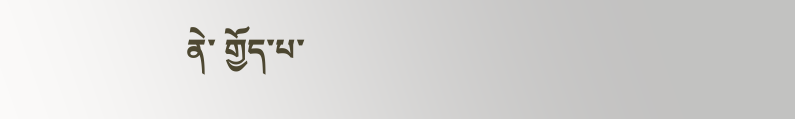ནེ་ གྱོད་པ་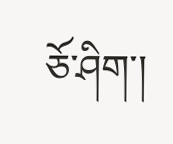ཅོ་ཤིག་།